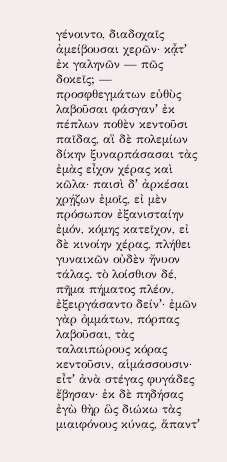γένοιντο, διαδοχαῖς ἀμείβουσαι χερῶν· κᾆτʼ ἐκ γαληνῶν — πῶς δοκεῖς; — προσφθεγμάτων εὐθὺς λαβοῦσαι φάσγανʼ ἐκ πέπλων ποθὲν κεντοῦσι παῖδας, αἳ δὲ πολεμίων δίκην ξυναρπάσασαι τὰς ἐμὰς εἶχον χέρας καὶ κῶλα· παισὶ δʼ ἀρκέσαι χρῄζων ἐμοῖς, εἰ μὲν πρόσωπον ἐξανισταίην ἐμόν, κόμης κατεῖχον, εἰ δὲ κινοίην χέρας, πλήθει γυναικῶν οὐδὲν ἤνυον τάλας. τὸ λοίσθιον δέ, πῆμα πήματος πλέον, ἐξειργάσαντο δείνʼ· ἐμῶν γὰρ ὀμμάτων, πόρπας λαβοῦσαι, τὰς ταλαιπώρους κόρας κεντοῦσιν, αἱμάσσουσιν· εἶτʼ ἀνὰ στέγας φυγάδες ἔβησαν· ἐκ δὲ πηδήσας ἐγὼ θὴρ ὣς διώκω τὰς μιαιφόνους κύνας, ἅπαντʼ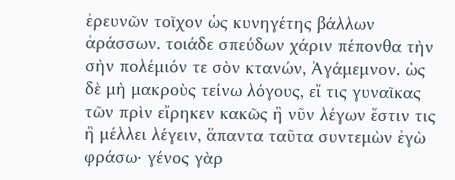ἐρευνῶν τοῖχον ὡς κυνηγέτης βάλλων ἀράσσων. τοιάδε σπεύδων χάριν πέπονθα τὴν σὴν πολέμιόν τε σὸν κτανών, Ἀγάμεμνον. ὡς δὲ μὴ μακροὺς τείνω λόγους, εἴ τις γυναῖκας τῶν πρὶν εἴρηκεν κακῶς ἢ νῦν λέγων ἔστιν τις ἢ μέλλει λέγειν, ἅπαντα ταῦτα συντεμὼν ἐγὼ φράσω· γένος γὰρ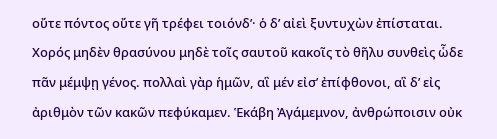οὔτε πόντος οὔτε γῆ τρέφει τοιόνδʼ· ὁ δʼ αἰεὶ ξυντυχὼν ἐπίσταται. Χορός μηδὲν θρασύνου μηδὲ τοῖς σαυτοῦ κακοῖς τὸ θῆλυ συνθεὶς ὧδε πᾶν μέμψῃ γένος. πολλαὶ γὰρ ἡμῶν, αἳ μέν εἰσʼ ἐπίφθονοι, αἳ δʼ εἰς ἀριθμὸν τῶν κακῶν πεφύκαμεν. Ἑκάβη Ἀγάμεμνον, ἀνθρώποισιν οὐκ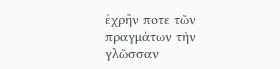ἐχρῆν ποτε τῶν πραγμάτων τὴν γλῶσσαν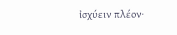ἰσχύειν πλέον·